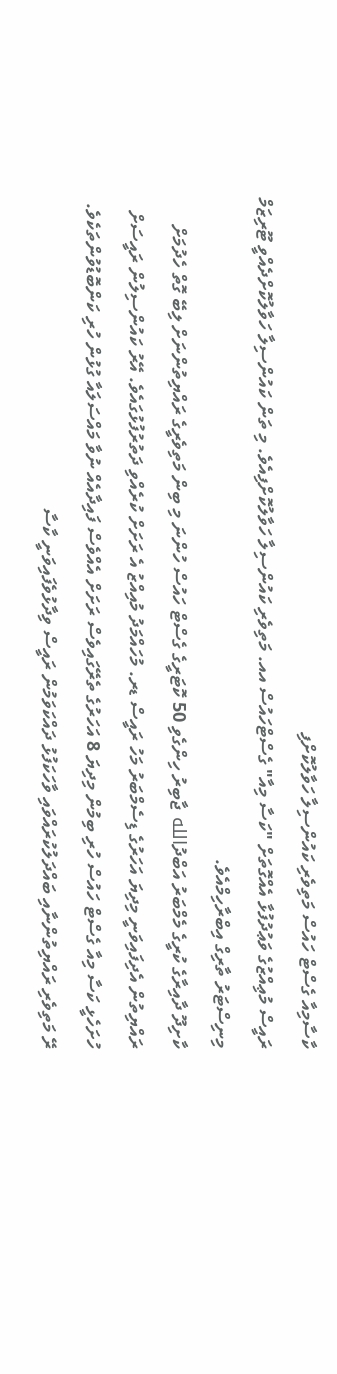ކާސާމިއާ ގެސްޓް ހައުސް މަތިވެރި ކައުންސިލާ ހަވާލުކޮށްފި
ރައީސް މުޢިއްޒުގެ ވަޢުދުފުޅާ އެއްގޮތަށް "ކަސާ މިއާ" ގެސްޓްހައުސް އއ. މަތިވެރި ކައުންސިލާ ހަވާލުކޮށްފިއެވެ. މި ތަން ކައުންސިލާ ހަވާލުކޮށްދެއްވީ ޓޫރިޒަމް މިނިސްޓަރު ތާރިގް އިބްރާހިމްއެވެ.
ކާށިދޫ ދާއިރާގެ ކުރީގެ މެމްބަރު އަބްދުالله ޖާބިރު ހިންގެވި 50 ކޮޓަރީގެ ގެސްޓް ހައުސް ހުންނަ މި ބިން މަތިވެރީގެ ރައްޔިތުންނަށް ލިބޭ ގޮތް ހެދުމަށް ރައްޔިތުން އެދިފައިވަނީ މިދިޔަ އަހަރުގެ ޑިސެމްބަރު މަހު ރައީސް ޑރ. މުހައްމަދު މުއިއްޒު އެ ރަށަށް ކުރެއްވި ދަތުރުފުޅުގައެވެ. އޭރު ކައުންސިލުން ރައީސަށް ހުށަހެޅީ ކަސާ މިއާ ގެސްޓް ހައުސް ހުރި ބިމުން މިދިޔަ 8 އަހަރުގެ ތެރޭގައިވެސް ރަށަށް އެއްވެސް ފައިދާއެއް ނުވާ މައްސަލައާ ގުޅުން ހުރި ކަންބޮޑުވުންތަކެވެ.
ރޭ މަތިވެރި ރައްޔިތުންނާއި ބައްދަލުކުރައްވައި ވާހަކަފުޅު ދައްކަވަމުން ރައީސް ވިދާޅުވެފައިވަނީ ކާސާ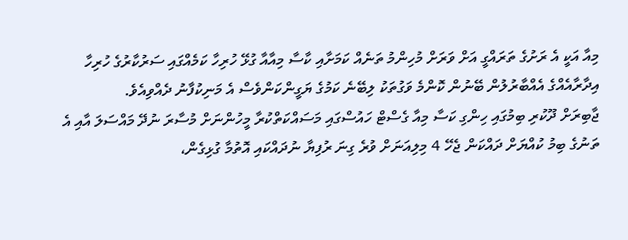މިއާ އަކީ އެ ރަށުގެ ތަރައްގީ އަށް ވަރަށް މުހިންމު ތަނެއް ކަމަށާއި ކާސާ މިއާއާ ގުޅޭ ހުރިހާ ކަމެއްގައި ސަރުކާރުގެ ހުރިހާ އިދާރާއެއްގެ އެއްބާރުލުން ބޭނުން ކޮންމެ ވަގުތަކު ލިބޭނެ ކަމުގެ ޔަގީންކަންވެސް އެ މަނިކުފާނު ދެއްވިއެވެ.
ޖާބިރަށް ދޫކުރި ބިމުގައި ހިންގި ކަސާ މިއާ ގެސްޓް ހައުސްގައި މަސައްކަތްކުރާ މީހުންނަށް މުސާރަ ނުދޭ މައްސަލަ އާއި އެ ތަނުގެ ބިމު ކުއްޔަށް ދައްކަން ޖެހޭ 4 މިލިއަނަށް ވުރެ ގިނަ ރުފިޔާ ނުދައްކައި އޮތުމާ ގުޅިގެން،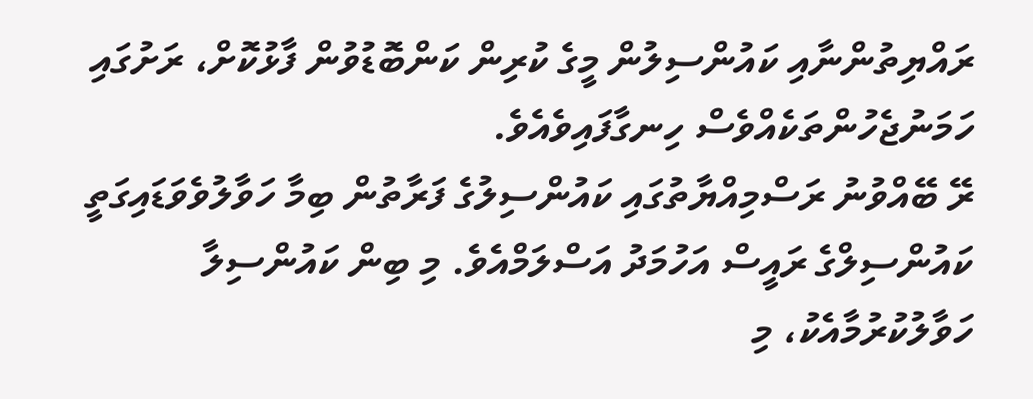ރައްޔިތުންނާއި ކައުންސިލުން މީގެ ކުރިން ކަންބޮޑުވުން ފާޅުކޮށް، ރަށުގައި ހަމަނުޖެހުންތަކެއްވެސް ހިނގާފައިވެއެވެ.
ރޭ ބޭއްވުނު ރަސްމިއްޔާތުގައި ކައުންސިލުގެ ފަރާތުން ބިމާ ހަވާލުވެވަޑައިގަތީ ކައުންސިލްގެ ރައީސް އަހުމަދު އަސްލަމްއެވެ. މި ބިން ކައުންސިލާ ހަވާލުކުރުމާއެކު، މި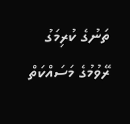ތަނުގެ ކުރިމަގު ރޭވުމުގެ މަސައްކަތް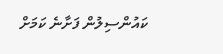ކައުންސިލުން ފަށާނެ ކަމަށް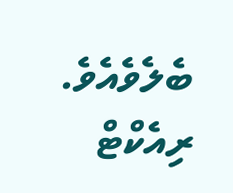ބެލެވެއެވެ.
ރިއެކްޓް